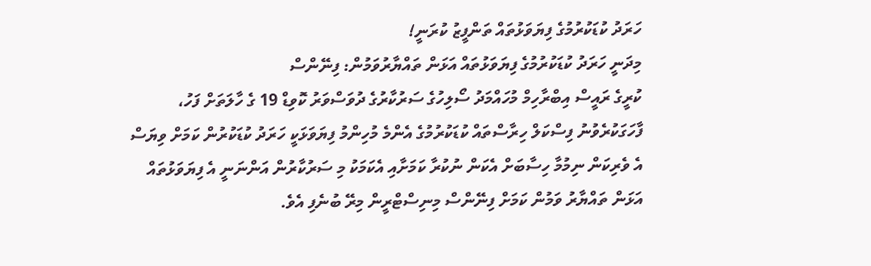ހަރަދު ކުޑަކުރުމުގެ ފިޔަވަޅުތައް ތަންފީޒު ކުރަނީ!
މިދަނީ ހަރަދު ކުޑަކުރުމުގެ ފިޔަވަޅުތައް އަޅަން ތައްޔާރުވަމުން: ފިނޭންސް
ކުރީގެ ރައީސް އިބްރާހިމް މުހައްމަދު ސޯލިހުގެ ސަރުކާރުގެ ދުވަސްވަރު ކޮވިޑް 19 ގެ ހާލަތަށް ފަހު، ފާހަގަކުރެވުނު ފިސްކަލް ހިރާސްތައް ކުޑަކުރުމުގެ އެންމެ މުހިންމު ފިޔަވަޅަކީ ހަރަދު ކުޑަކުރުން ކަމަށް ވިޔަސް އެ ވެރިކަން ނިމުމާ ހިސާބަށް އެކަން ނުކުރާ ކަމަށާއި އެކަމަކު މި ސަރުކާރުން އަންނަނީ އެ ފިޔަވަޅުތައް އަޅަން ތައްޔާރު ވަމުން ކަމަށް ފިނޭންސް މިނިސްޓްރީން މިރޭ ބުނެފި އެވެ.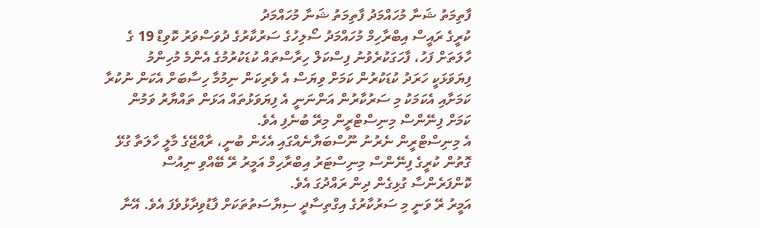ފާތިމަތު ޝަނާ މުހައްމަދު ފާތިމަތު ޝަނާ މުހައްމަދު
ކުރީގެ ރައީސް އިބްރާހިމް މުހައްމަދު ސޯލިހުގެ ސަރުކާރުގެ ދުވަސްވަރު ކޮވިޑް 19 ގެ ހާލަތަށް ފަހު، ފާހަގަކުރެވުނު ފިސްކަލް ހިރާސްތައް ކުޑަކުރުމުގެ އެންމެ މުހިންމު ފިޔަވަޅަކީ ހަރަދު ކުޑަކުރުން ކަމަށް ވިޔަސް އެ ވެރިކަން ނިމުމާ ހިސާބަށް އެކަން ނުކުރާ ކަމަށާއި އެކަމަކު މި ސަރުކާރުން އަންނަނީ އެ ފިޔަވަޅުތައް އަޅަން ތައްޔާރު ވަމުން ކަމަށް ފިނޭންސް މިނިސްޓްރީން މިރޭ ބުނެފި އެވެ.
އެ މިނިސްޓްރީން ނެރުނު ނޫސްބަޔާނެއްގައި އެހެން ބުނީ، ރާއްޖޭގެ މާލީ ހާލަތާ ގުޅޭ ގޮތުން ކުރީގެ ފިނޭންސް މިނިސްޓަރު އިބްރާހިމް އަމީރު ރޭ ބޭއްވި ނިއުސް ކޮންފަރެންސާ ގުޅިގެން ދިން ރައްދުގަ އެވެ.
އަމީރު ރޭ ވަނީ މި ސަރުކާރުގެ އިގްތިސާދީ ސިޔާސަތުތަކަށް ފާޑުވިދާޅުވެފަ އެވެ. އޭނާ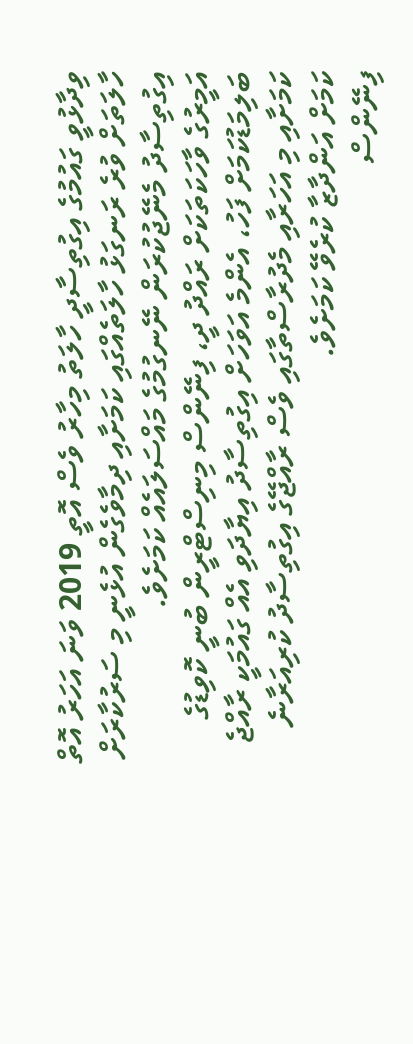ވިދާޅުވީ ގައުމުގެ އިގުތިސާދީ ހާލަތު މިހާރު ވެސް އޮތީ 2019 ވަނަ އަހަރު އޮތް ހާލަތަށް ވުރެ ރަނގަޅު ހާލަތެއްގައި ކަމަށާއި ދިމާވެގެން އުޅެނީ މި ސަރުކާރަށް އިގުތިސާދު މެނޭޖުކުރަން ނޭނގުމުގެ މައްސަލައެއް ކަމަށެވެ.
އަމީރުގެ ވާހަކަތަކަށް ރައްދު ދީ، ފިނޭންސް މިނިސްޓްރީން ބުނީ ކޮވިޑުގެ ބަލިމަޑުކަމަށް ފަހު، އެންމެ އަވަހަށް އިގުތިސާދު އިޔާދަވި އެއް ގައުމަކީ ރާއްޖެ ކަމަށާއި މި އަހަރާއި މެދުރާސްތާގައި ވެސް ރާއްޖޭގެ އިގުތިސާދު ކުރިއަރާނެ ކަމަށް އަންދާޒާ ކުރެވޭ ކަމަށެވެ.
ފިނޭންސް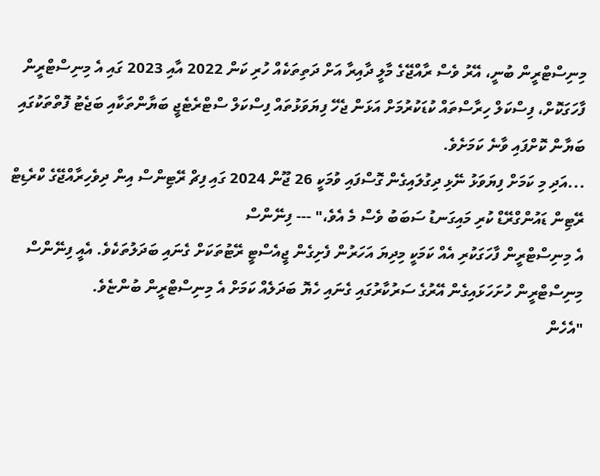މިނިސްޓްރީން ބުނީ، އޭރު ވެސް ރާއްޖޭގެ މާލީ ދާއިރާ އަށް ދަތިތަކެއް ހުރި ކަން 2022 އާއި 2023 ގައި އެ މިނިސްޓްރީން ފާހަގަކޮށް، ފިސްކަލް ހިރާސްތައް ކުޑަކުރުމަށް އަޅަން ޖެހޭ ފިޔަވަޅުތައް ފިސްކަލް ސްޓްރެޓެޖީ ބަޔާންތަކާއި ބަޖެޓު ފޮތްތަކުގައި ބަޔާން ކޮށްފައި ވާނެ ކަމަށެވެ.
...އަދި މި ކަމަށް ފިޔަވަޅު ނޭޅި ދިގުލައިގެން ގޮސްފައި ވުމަކީ 26 ޖޫން 2024 ގައި ފިޗް ރޭޓިންސް އިން ދިވެހިރާއްޖޭގެ ކްރެޑިޓް ރޭޓިން ޑައުންގްރޭޑް ކުރި މައިގަނޑު ސަބަބު ވެސް މެ އެވެ،" --- ފިނޭންސް
އެ މިނިސްޓްރީން ފާހަގަކުރި އެއް ކަމަކީ މިދިޔަ އަހަރުން ފެށިގެން ޖީއެސްޓީ ރޭޓުތަކަށް ގެނައި ބަދަލުތަކެވެ. އެއީ ފިނޭންސް މިނިސްޓްރީން ހުށަހަޅައިގެން އޭރުގެ ސަރުކާރުގައި ގެނައި ހެޔޮ ބަދަލެއް ކަމަށް އެ މިނިސްޓްރީން ބުންޏެވެ.
"އެހެން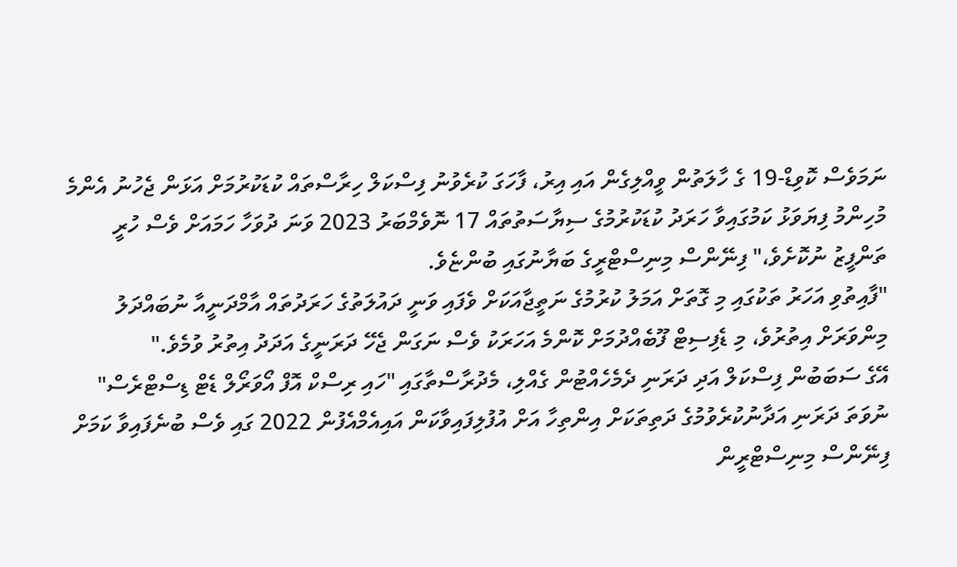ނަމަވެސް ކޮވިޑް-19 ގެ ހާލަތުން ވީއްލިގެން އައި އިރު، ފާހަގަ ކުރެވުނު ފިސްކަލް ހިރާސްތައް ކުޑަކުރުމަށް އަޅަން ޖެހުނު އެންމެ މުހިންމު ފިޔަވަޅު ކަމުގައިވާ ހަރަދު ކުޑަކުރުމުގެ ސިޔާސަތުތައް 17 ނޮވެމްބަރު 2023 ވަނަ ދުވަހާ ހަމައަށް ވެސް ހުރީ ތަންފީޒު ނުކޮށެވެ،" ފިނޭންސް މިނިސްޓްރީގެ ބަޔާނުގައި ބުންޏެވެ.
"ފާއިތުވި އަހަރު ތަކުގައި މި ގޮތަށް އަމަލު ކުރުމުގެ ނަތީޖާއަކަށް ވެފައި ވަނީ ދައުލަތުގެ ހަރަދުތައް އާމްދަނީއާ ނުބައްދަލު މިންވަރަށް އިތުރުވެ، މި ޑެފިސިޓް ފޫބެއްދުމަށް ކޮންމެ އަހަރަކު ވެސް ނަގަން ޖެހޭ ދަރަނީގެ އަދަދު އިތުރު ވުމެވެ."
އޭގެ ސަބަބުން ފިސްކަލް އަދި ދަރަނި ދެމެހެއްޓުން ގެއްލި، މެދުރާސްތާގައި "ހައި ރިސްކް އޮފް އޯވަރޯލް ޑެޓް ޑިސްޓްރެސް" ނުވަތަ ދަރަނި އަދާނުކުރެވުމުގެ ދަތިތަކަށް އިންތިހާ އަށް އުފުލިފައިވާކަން އައިއެމްއެފުން 2022 ގައި ވެސް ބުނެފައިވާ ކަމަށް ފިނޭންސް މިނިސްޓްރީން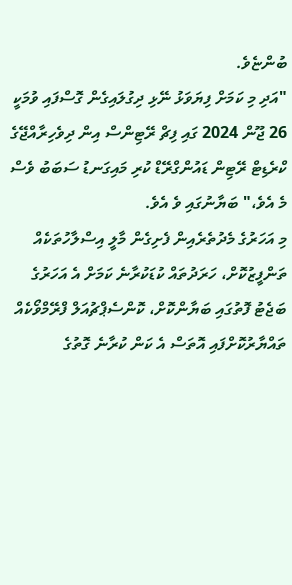ބުންޏެވެ.
"އަދި މި ކަމަށް ފިޔަވަޅު ނޭޅި ދިގުލައިގެން ގޮސްފައި ވުމަކީ 26 ޖޫން 2024 ގައި ފިޗް ރޭޓިންސް އިން ދިވެހިރާއްޖޭގެ ކްރެޑިޓް ރޭޓިން ޑައުންގްރޭޑް ކުރި މައިގަނޑު ސަބަބު ވެސް މެ އެވެ،" ބަޔާނުގައި ވެ އެވެ.
މި އަހަރުގެ މެދުތެރެއިން ފެށިގެން މާލީ އިސްލާހުތަކެއް ތަންފީޒުކޮށް، ހަރަދުތައް ކުޑަކުރާނެ ކަމަށް އެ އަހަރުގެ ބަޖެޓު ފޮތުގައި ބަޔާންކޮށް، ކޮންސެޕްޗުއަލް ފްރޭމްވޯކެއް ތައްޔާރުކޮށްފައި އޮތަސް އެ ކަން ކުރާނެ ގޮތުގެ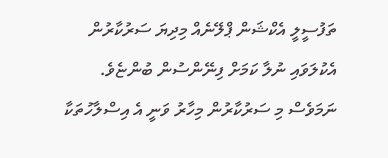ތަފުސީލީ އެކްޝަން ޕްލޭނެއް މިދިޔަ ސަރުކާރުން އެކުލަވައި ނުލާ ކަމަށް ފިނޭންސުން ބުންޏެވެ.
ނަމަވެސް މި ސަރުކާރުން މިހާރު ވަނީ އެ އިސްލާހުތަކާ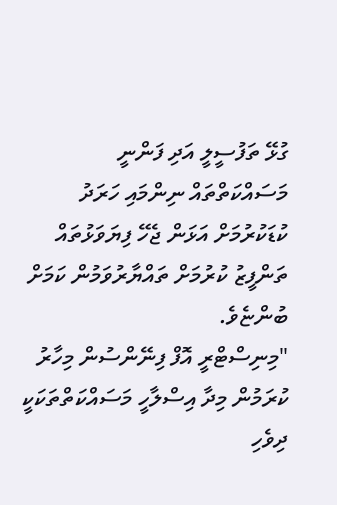ގުޅޭ ތަފުސީލީ އަދި ފަންނީ މަސައްކަތްތައް ނިންމައި ހަރަދު ކުޑަކުރުމަށް އަޅަން ޖެހޭ ފިޔަވަޅުތައް ތަންފީޒު ކުރުމަށް ތައްޔާރުވަމުން ކަމަށް ބުންޏެވެ.
"މިނިސްޓްރީ އޮފް ފިނޭންސުން މިހާރު ކުރަމުން މިދާ އިސްލާހީ މަސައްކަތްތަކަކީ ދިވެހި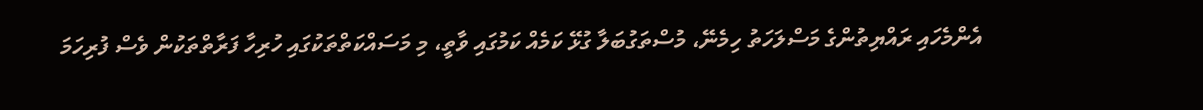އެންމެހައި ރައްޔިތުންގެ މަސްލަހަތު ހިމެނޭ، މުސްތަގުބަލާ ގުޅޭ ކަމެއް ކަމުގައި ވާތީ، މި މަސައްކަތްތަކުގައި ހުރިހާ ފަރާތްތަކުން ވެސް ފުރިހަމަ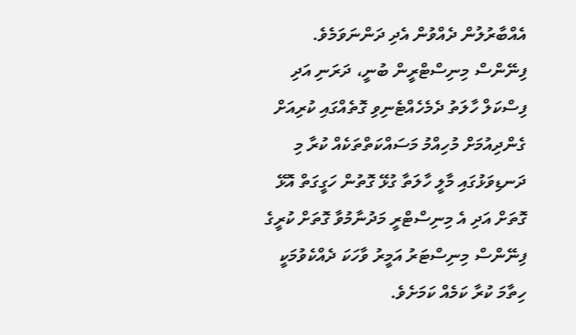އެއްބާރުލުން ދެއްވުން އެދި ދަންނަވަމެވެ.
ފިނޭންސް މިނިސްޓްރީން ބުނީ، ދަރަނި އަދި ފިސްކަލް ހާލަތު ދެމެހެއްޓެނިވި ގޮތެއްގައި ކުރިއަށް ގެންދިއުމަށް މުހިއްމު މަސައްކަތްތަކެއް ކުރާ މި ދަނޑިވަޅުގައި މާލީ ހާލަތާ ގުޅޭ ގޮތުން ހަގީގަތް އޮޅޭ ގޮތަށް އަދި އެ މިނިސްޓްރީ މަދުނާމުވާ ގޮތަށް ކުރީގެ ފިނޭންސް މިނިސްޓަރު އަމީރު ވާހަކަ ދެއްކެވުމަކީ ހިތާމަ ކުރާ ކަމެއް ކަމަށެވެ.